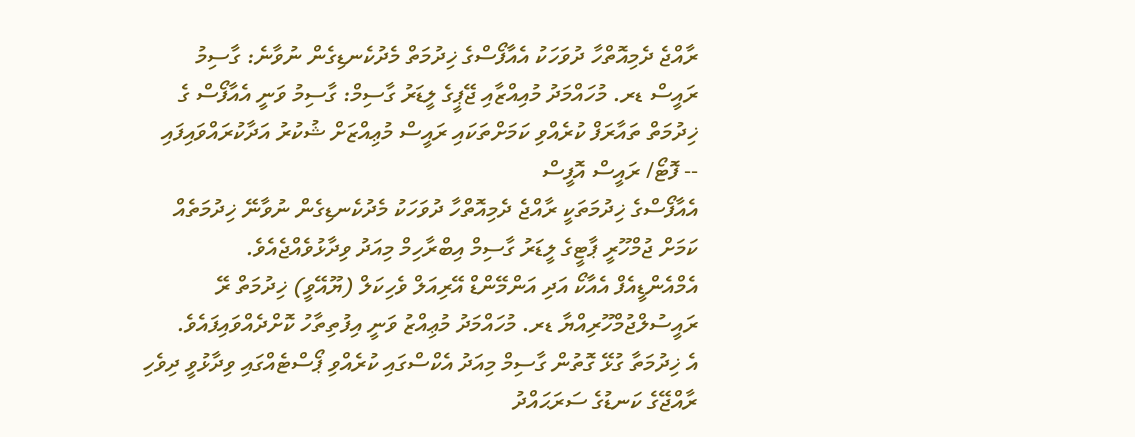ރާއްޖެ ދެމިއޮތްހާ ދުވަހަކު އެއާފޯސްގެ ޚިދުމަތް މެދުކެނޑިގެން ނުވާނެ: ގާސިމު
ރައީސް ޑރ. މުހައްމަދު މުއިއްޒާއި ޖޭޕީގެ ލީޑަރު ގާސިމް: ގާސިމު ވަނީ އެއާފޯސް ގެ ޚިދުމަތް ތައާރަފް ކުރެއްވި ކަމަށްތަކައި ރައީސް މުޢިއްޒަށް ޝުކުރު އަދާކުރައްވައިފައި -- ފޮޓޯ/ ރައީސް އޮފީސް
އެއާފޯސްގެ ޚިދުމަތަކީ ރާއްޖެ ދެމިއޮތްހާ ދުވަހަކު މެދުކެނޑިގެން ނުވާނޭ ޚިދުމަތެއް ކަމަށް ޖުމްހޫރީ ޕާޓީގެ ލީޑަރު ގާސިމް އިބްރާހިމް މިއަދު ވިދާޅުވެއްޖެއެވެ.
އެމްއެންޑީއެފް އެއާކޯ އަދި އަންމޭންޑް އޭރިއަލް ވެހިކަލް (ޔޫއޭވީ) ޚިދުމަތް ރޭ ރައީސުލްޖުމްހޫރިއްޔާ ޑރ. މުހައްމަދު މުޢިއްޒު ވަނީ އިފުތިތާހު ކޮށްދެއްވައިފައެވެ.
އެ ޚިދުމަތާ ގުޅޭ ގޮތުން ގާސިމް މިއަދު އެކްސްގައި ކުރެއްވި ޕޯސްޓެއްގައި ވިދާޅުވީ ދިވެހި ރާއްޖޭގެ ކަނޑުގެ ސަރަޙައްދު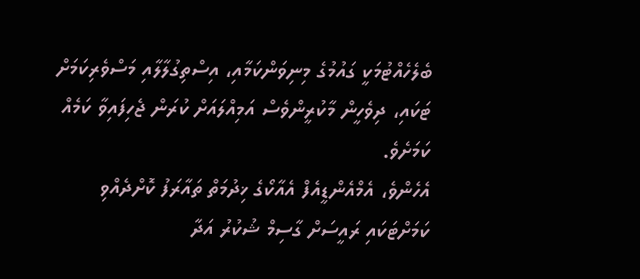ބެލެހެއްޓުމަކީ ގައުމުގެ މިނިވަންކަމާއި، އިސްތިގުލާލާއި މަސްވެރިކަމަށް ޓަކައި، ދިވެހީން މާކުރީންވެސް އަމިއްލައަށް ކުރަން ޖެހިފައިވާ ކަމެއް ކަމަށެވެ.
އެހެންވެ، އެމްއެންޑީއެފް އެއާކޯގެ ޚިދުމަތް ތައާރަފު ކޮށްދެއްވި ކަމަށްޓަކައި ރައީސަށް ގާސިމް ޝުކުރު އަދާ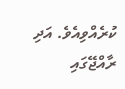ކުރެއްވިއެވެ. އަދި ރާއްޖޭގައި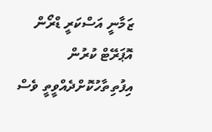ޒަމާނީ އަސްކަރީ ޑްރޯން އޮޕަރޭޓް ކުރުން އިފުތިތާހުކޮށްދެއްވީތީ ވެސް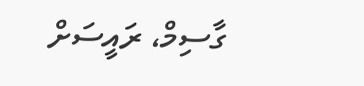ގާސިމް، ރައީސަށް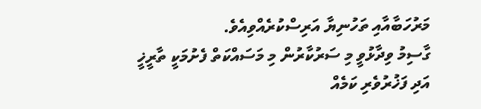މަރުހަބާއާއި ތަހުނިޔާ އަރިސްކުރެއްވިއެވެ.
ގާސިމު ވިދާޅުވީ މި ސަރުކާރުން މި މަސައްކަތް ފެށުމަކީ ތާރީޚީ އަދި ފަޚުރުވެރި ކަމެއް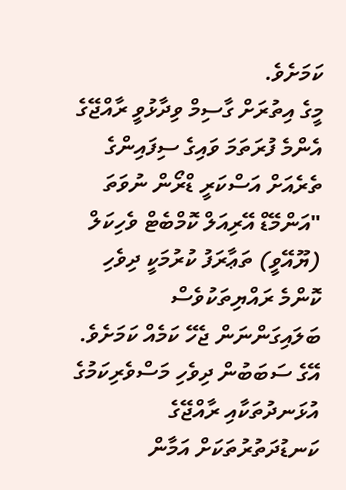ކަމަށެވެ.
މީގެ އިތުރަށް ގާސިމް ވިދާޅުވީ ރާއްޖޭގެ އެންމެ ފުރަތަމަ ވައިގެ ސިފައިންގެ ތެރެއަށް އަސްކަރީ ޑްރޯން ނުވަތަ "އަންމޭޑް އޭރިއަލް ކޮމްބެޓް ވެހިކަލް (ޔޫއޭވީ) ތަޢާރަފު ކުރުމަކީ ދިވެހި ކޮންމެ ރައްޔިތަކުވެސް ބަލައިގަންނަން ޖެހޭ ކަމެއް ކަމަށެވެ. އޭގެ ސަބަބުން ދިވެހި މަސްވެރިކަމުގެ އުޅަނދުތަކާއި ރާއްޖޭގެ ކަނޑުދަތުރުތަކަށް އަމާން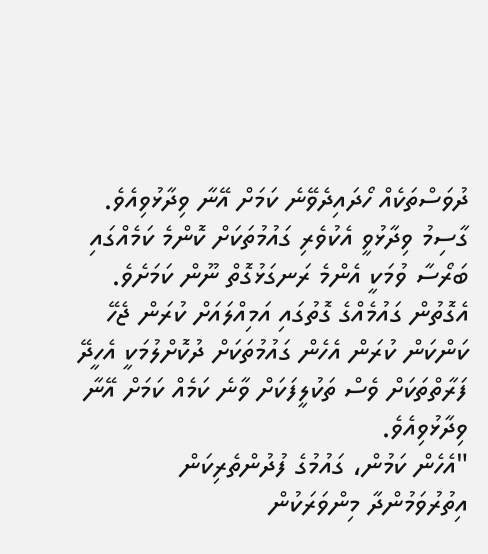ދުވަސްތަކެއް ހޯދައިދެވޭނެ ކަމަށް އޭނާ ވިދާޅުވިއެވެ.
ގާސިމު ވިދާޅުވީ އެކުވެރި ގައުމުތަކަށް ކޮންމެ ކަމެއްގައި ބަރޯސާ ވުމަކީ އެންމެ ރަނގަޅުގޮތް ނޫން ކަމަށެވެ. އެގޮތުން ގައުމެއްގެ ގޮތުގައި އަމިއްލައަށް ކުރަން ޖެހޭ ކަންކަން ކުރަން އެހެން ގައުމުތަކަށް ދުކޮށްލުމަކީ އެހީދޭ ފަރާތްތަކަށް ވެސް ތަކުލީފަކަށް ވާނެ ކަމެއް ކަމަށް އޭނާ ވިދާޅުވިއެވެ.
"އެހެން ކަމުން، ގައުމުގެ ފުދުންތެރިކަން އިތުރުވަމުންދާ މިންވަރަކުން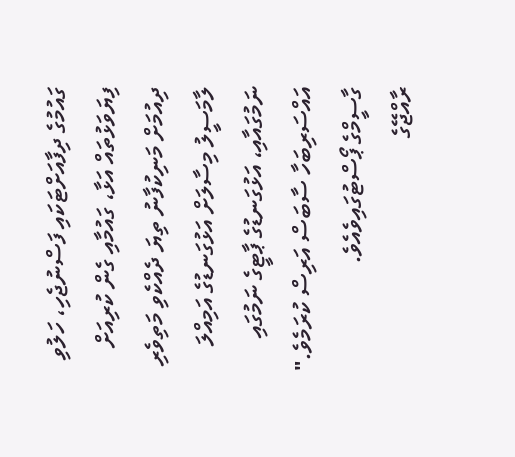ގައުމުގެ ދިފާއަށްޓަކައި ފަސްނުޖެހި، ހަލުވި ފިޔަވަޅުތައް އަޅާ، ގައުމާއި ގެން ކުރިއަށް ދިއުމަށް މަނިކުފާނު ތިޔަ ދެއްކެވި މަތިވެރި ލާމަސީލު މިސާލަށް އަޅުގަނޑުގެ އަމިއްލަ ނަމުގައާއި، އަޅުގަނޑުގެ ޕާޓީގެ ނަމުގައި އައްސަރިބަހާ ސާބަސް އަރިސް ކުރަމެވެ." ގާސީމްގެ ޕޯސްޓުގައިވެއެވެ.
ރާއްޖޭގެ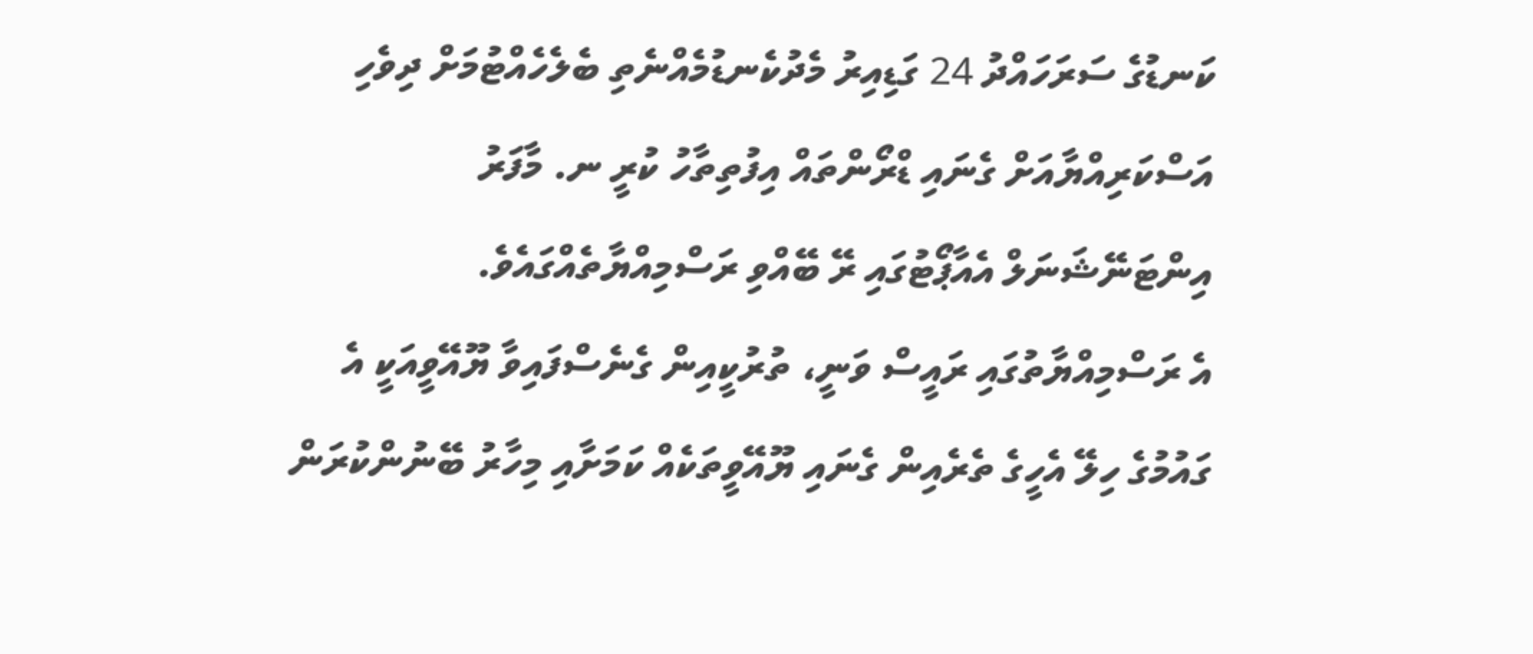ކަނޑުގެ ސަރަހައްދު 24 ގަޑިއިރު މެދުކެނޑުމެއްނެތި ބެލެހެއްޓުމަށް ދިވެހި އަސްކަރިއްޔާއަށް ގެނައި ޑްރޯންތައް އިފުތިތާހު ކުރީ ނ. މާފަރު އިންޓަނޭޝަނަލް އެއާޕޯޓުގައި ރޭ ބޭއްވި ރަސްމިއްޔާތެއްގައެވެ.
އެ ރަސްމިއްޔާތުގައި ރައީސް ވަނީ، ތުރުކީއިން ގެނެސްފައިވާ ޔޫއޭވީއަކީ އެ ގައުމުގެ ހިލޭ އެހީގެ ތެރެއިން ގެނައި ޔޫއޭވީތަކެއް ކަމަށާއި މިހާރު ބޭނުންކުރަން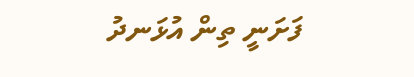ފަށަނީ ތިން އުޅަނދު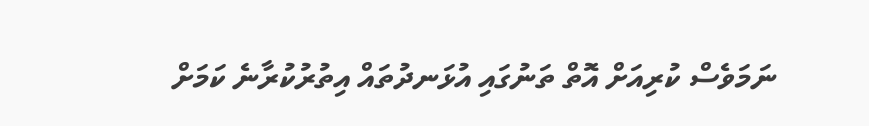ނަމަވެސް ކުރިއަށް އޮތް ތަނުގައި އުޅަނދުތައް އިތުރުކުރާނެ ކަމަށް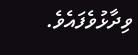ވިދާޅުވެފައެވެ.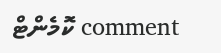comment ކޮމެންޓް